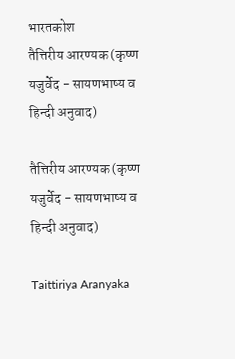भारतकोश
तैत्तिरीय आरण्यक (कृष्ण यजुर्वेद - सायणभाष्य व हिन्दी अनुवाद)

तैत्तिरीय आरण्यक (कृष्ण यजुर्वेद - सायणभाष्य व हिन्दी अनुवाद)

Taittiriya Aranyaka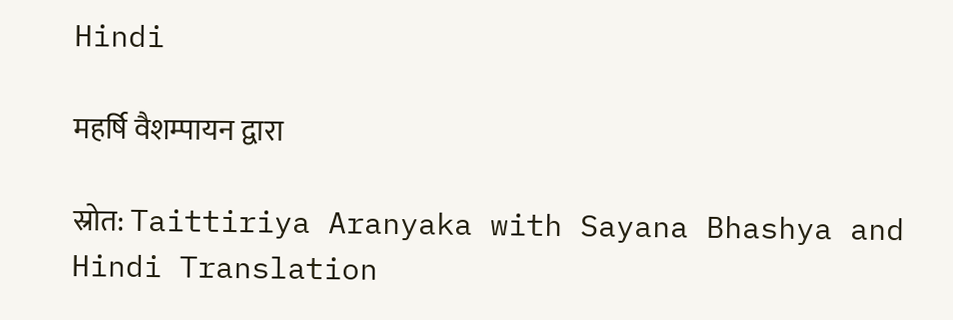Hindi

महर्षि वैशम्पायन द्वारा

स्रोत: Taittiriya Aranyaka with Sayana Bhashya and Hindi Translation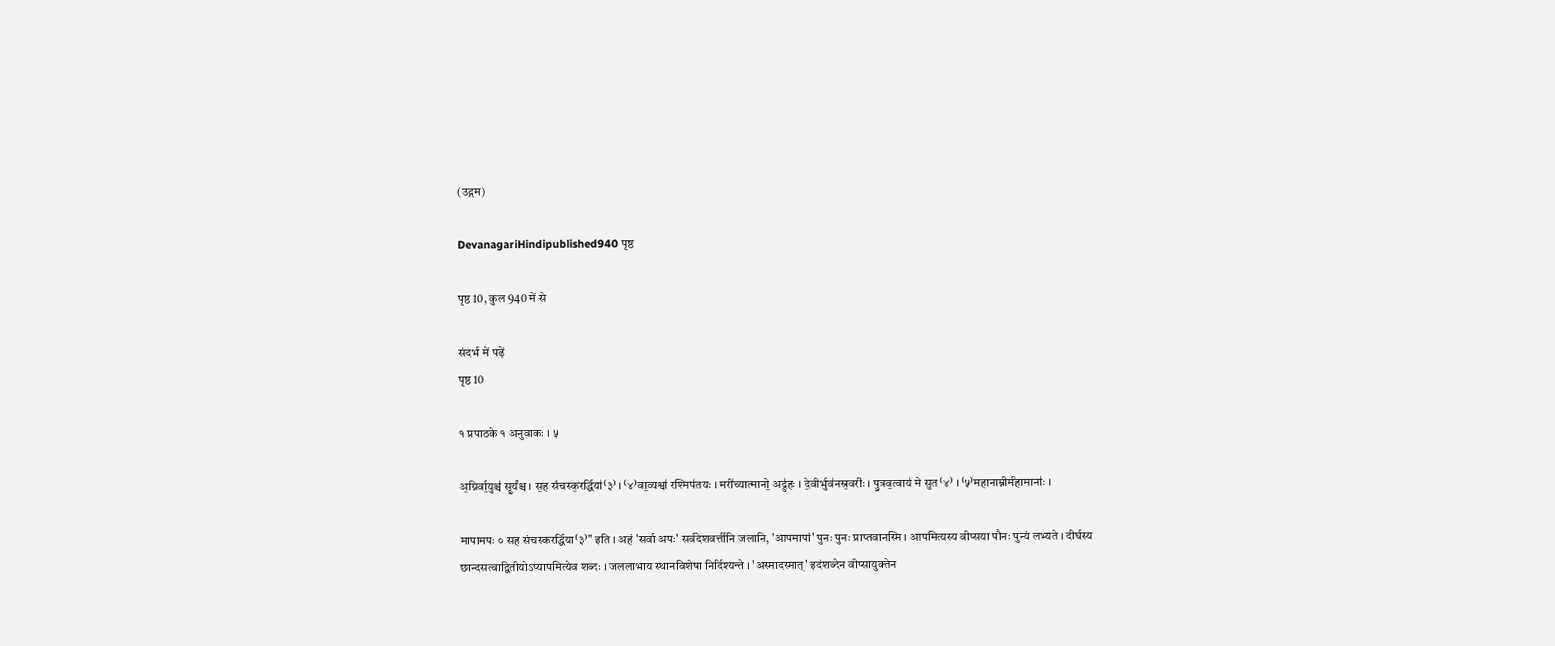(उद्गम)

DevanagariHindipublished940 पृष्ठ

पृष्ठ 10, कुल 940 में से

संदर्भ में पढ़ें
पृष्ठ 10

१ प्रपाठके १ अनुवाकः । ५

अ॒ग्निर्वा॒युश्च॑ सू॒र्य॑श्च । स॒ह सं॑चस्क॒रर्द्धिया॑⁽३⁾ । ⁽४⁾वा॒व्यश्वा॑ रश्मिप॑तयः । मरी॑च्यात्मानो॒ अद्रु॑हः । दे॒वीर्भुव॑नस्र॒वरीः॑ । पु॒त्रव॒त्वाय॑ मे सुत⁽४⁾ । ⁽५⁾महानाम्नीर्म॑हामानाः॑ ।

मापामपः ० सह संचस्करर्द्धिया⁽३⁾" इति । अहं 'सर्वा अपः' सर्वदेशवर्त्तीनि जलानि, 'आपमापां' पुनः पुनः प्राप्तवानस्मि । आपमित्यस्य वीप्सया पौनः पुन्यं लभ्यते । दीर्घस्य छान्दसत्वाद्वितीयोऽप्यापमित्येव शब्दः । जललाभाय स्थानविशेषा निर्दिश्यन्ते । 'अस्मादस्मात्' इदंशब्देन वीप्सायुक्तेन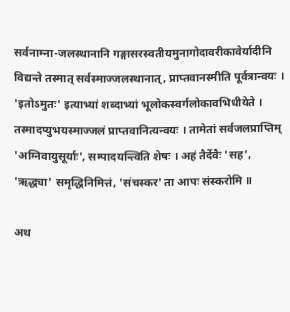सर्वनाम्ना-जलस्थानानि गङ्गासरस्वतीयमुनागोदावरीकावेर्यादीनि विद्यन्ते तस्मात् सर्वस्माज्जलस्थानात्, प्राप्तवानस्मीति पूर्वत्रान्वयः । 'इतोऽमुतः' इत्याभ्यां शब्दाभ्यां भूलोकस्वर्गलोकावभिधीयेते । तस्मादप्युभयस्माज्जलं प्राप्तवानित्यन्वयः । तामेतां सर्वजलप्राप्तिम् 'अग्निवायुसूर्याः', सम्पादयन्त्विति शेषः । अहं तैर्देवैः 'सह', 'ऋद्ध्या' समृद्धिनिमित्तं, 'संचस्कर' ता आपः संस्करोमि ॥

अथ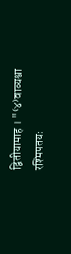द्वितीयामाह । "⁽४⁾वाव्यश्वा रश्मिपतयः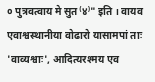० पुत्रवत्वाय मे सुत⁽४⁾" इति । वायव एवाश्वस्थानीया वोढारो यासामपां ताः 'वाव्यश्वाः', आदित्यरश्मय एव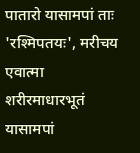पातारो यासामपां ताः 'रश्मिपतयः', मरीचय एवात्मा शरीरमाधारभूतं यासामपां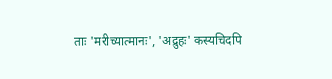ताः 'मरीच्यात्मानः', 'अद्रुहः' कस्यचिदपि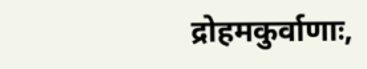द्रोहमकुर्वाणाः,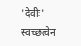'देवीः' स्वच्छत्वेन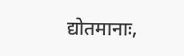द्योतमानाः,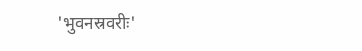'भुवनस्रवरीः'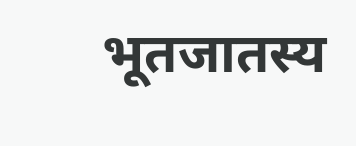भूतजातस्य